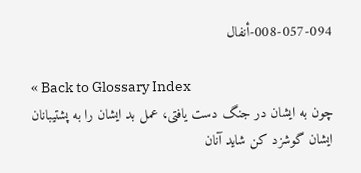008-057-094-أنفال

« Back to Glossary Index
چون به ایشان در جنگ دست یافتی، عمل بد ایشان را به پشتیبانان ایشان گوشزد کن شاید آنان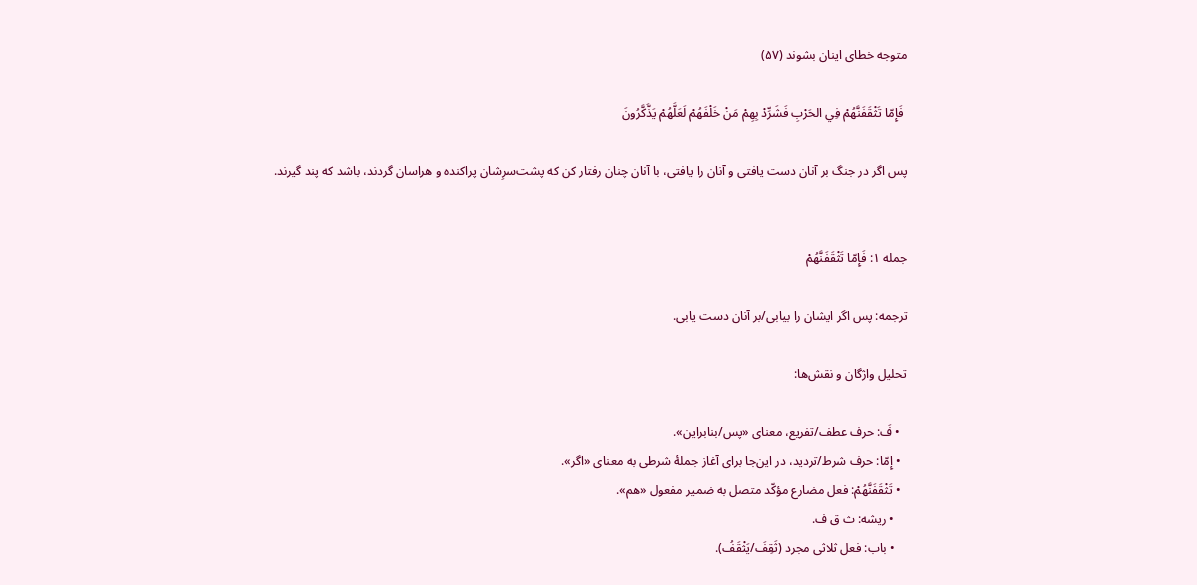متوجه خطای اینان بشوند (۵۷)

 فَإِمّا تَثْقَفَنَّهُمْ فِي الحَرْبِ فَشَرِّدْ بِهِمْ مَنْ خَلْفَهُمْ لَعَلَّهُمْ يَذَّكَّرُونَ

پس اگر در جنگ بر آنان دست یافتی و آنان را یافتی، با آنان چنان رفتار کن که پشت‌سرِشان پراکنده و هراسان گردند، باشد که پند گیرند.


جمله ۱: فَإِمّا تَثْقَفَنَّهُمْ

ترجمه: پس اگر ایشان را بیابی/بر آنان دست یابی.

تحلیل واژگان و نقش‌ها:

  • فَ: حرف عطف/تفریع، معنای «پس/بنابراین».
  • إِمّا: حرف شرط/تردید، در این‌جا برای آغاز جملهٔ شرطی به معنای «اگر».
  • تَثْقَفَنَّهُمْ: فعل مضارع مؤکّد متصل به ضمیر مفعول «هم».
    • ریشه: ث ق ف.
    • باب: فعل ثلاثی مجرد (ثَقِفَ/يَثْقَفُ).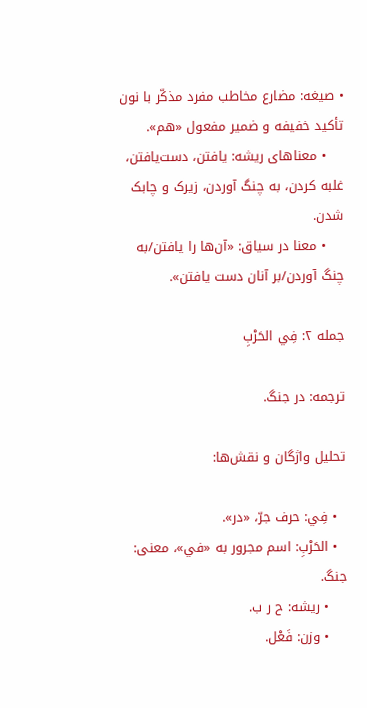• صیغه: مضارع مخاطب مفرد مذکّر با نون تأکید خفیفه و ضمیر مفعول «هم».
    • معناهای ریشه: یافتن، دست‌یافتن، غلبه کردن، به چنگ آوردن، زیرک و چابک شدن.
    • معنا در سیاق: «آن‌ها را یافتن/به چنگ آوردن/بر آنان دست یافتن».

جمله ۲: فِي الحَرْبِ

ترجمه: در جنگ.

تحلیل واژگان و نقش‌ها:

  • فِي: حرف جرّ، «در».
  • الحَرْبِ: اسم مجرور به «في»، معنی: جنگ.
    • ریشه: ح ر ب.
    • وزن: فَعْل.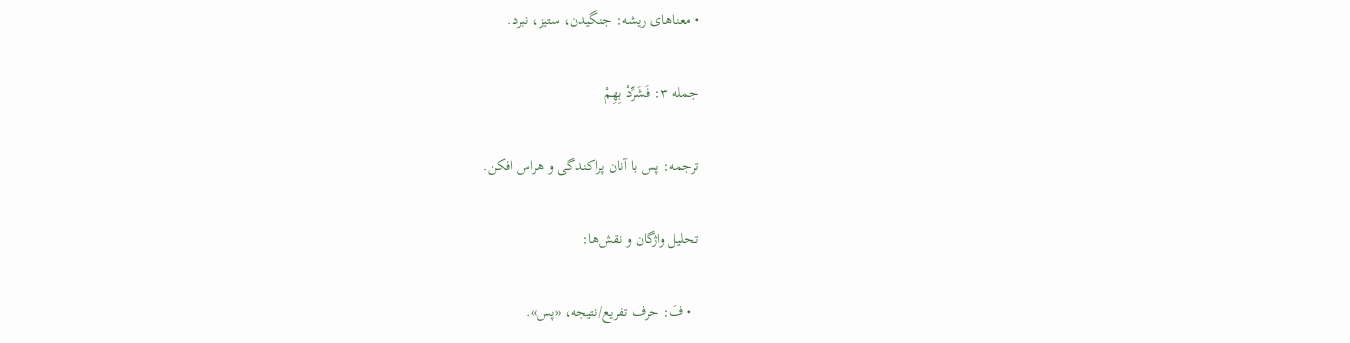• معناهای ریشه: جنگیدن، ستیز، نبرد.

جمله ۳: فَشَرِّدْ بِهِمْ

ترجمه: پس با آنان پراکندگی و هراس افکن.

تحلیل واژگان و نقش‌ها:

  • فَ: حرف تفریع/نتیجه، «پس».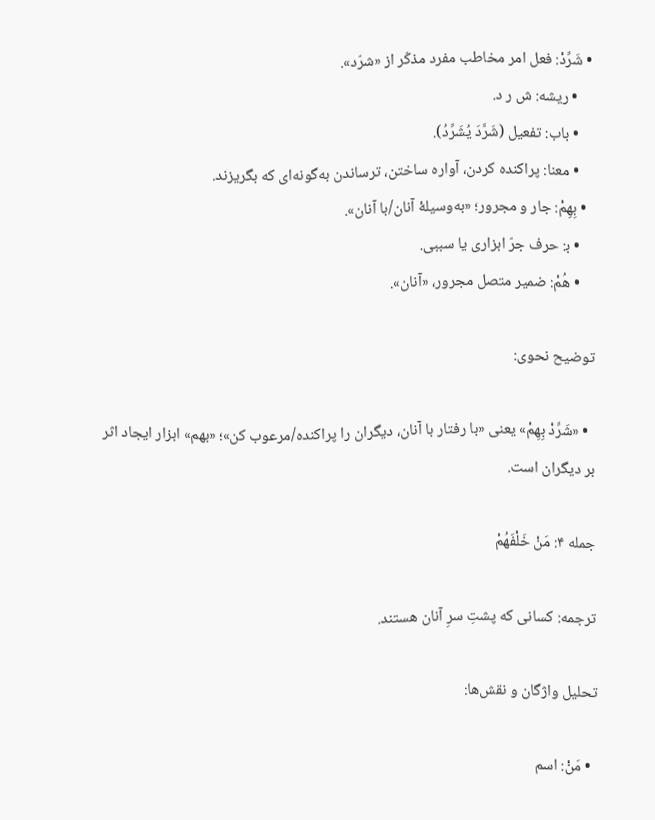• شَرِّدْ: فعل امر مخاطب مفرد مذکّر از «شرّد».
    • ریشه: ش ر د.
    • باب: تفعیل (شَرَّدَ يُشَرِّدُ).
    • معنا: پراکنده کردن، آواره ساختن، ترساندن به‌گونه‌ای که بگریزند.
  • بِهِمْ: جار و مجرور؛ «به‌وسیلهٔ آنان/با آنان».
    • ب‍: حرف جرّ ابزاری یا سببی.
    • هُمْ: ضمیر متصل مجرور، «آنان».

توضیح نحوی:

  • «شَرِّدْ بِهِمْ» یعنی «با رفتار با آنان، دیگران را پراکنده/مرعوب کن»؛ «بهم» ابزار ایجاد اثر بر دیگران است.

جمله ۴: مَنْ خَلْفَهُمْ

ترجمه: کسانی که پشتِ سرِ آنان هستند.

تحلیل واژگان و نقش‌ها:

  • مَنْ: اسم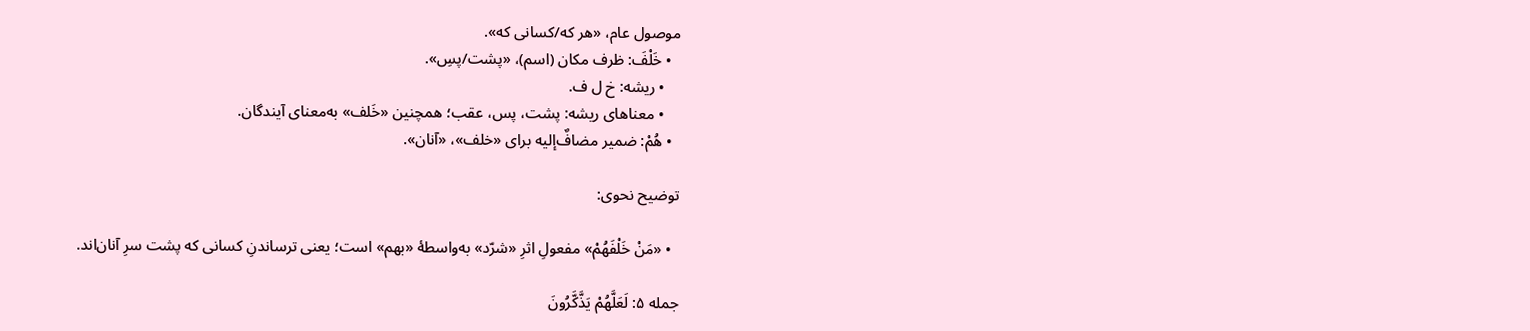موصول عام، «هر که/کسانی که».
  • خَلْفَ: ظرف مکان (اسم)، «پشت/پسِ».
    • ریشه: خ ل ف.
    • معناهای ریشه: پشت، پس، عقب؛ همچنین «خَلف» به‌معنای آیندگان.
  • هُمْ: ضمیر مضافٌ‌إلیه برای «خلف»، «آنان».

توضیح نحوی:

  • «مَنْ خَلْفَهُمْ» مفعولِ اثرِ «شرّد» به‌واسطهٔ «بهم» است؛ یعنی ترساندنِ کسانی که پشت سرِ آنان‌اند.

جمله ۵: لَعَلَّهُمْ يَذَّكَّرُونَ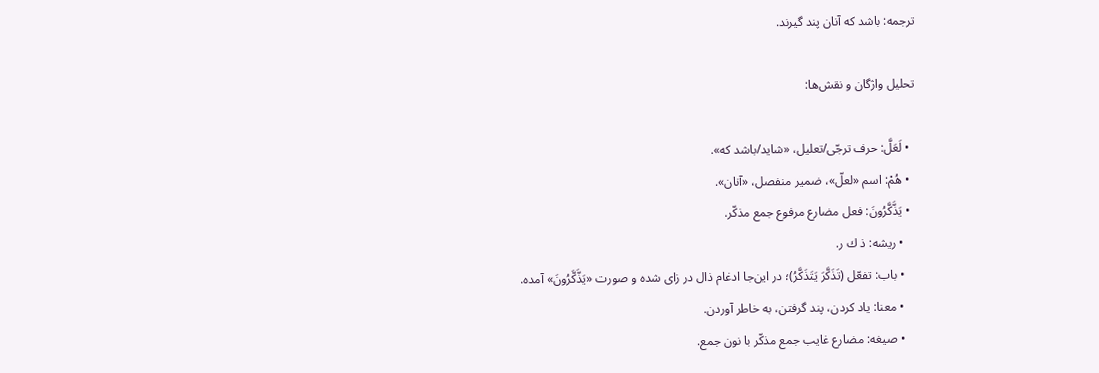ترجمه: باشد که آنان پند گیرند.

تحلیل واژگان و نقش‌ها:

  • لَعَلَّ: حرف ترجّی/تعلیل، «شاید/باشد که».
  • هُمْ: اسم «لعلّ»، ضمیر منفصل، «آنان».
  • يَذَّكَّرُونَ: فعل مضارع مرفوع جمع مذکّر.
    • ریشه: ذ ك ر.
    • باب: تفعّل (تَذَكَّرَ يَتَذَكَّرُ)؛ در این‌جا ادغام ذال در زای شده و صورت «يَذَّكَّرُونَ» آمده.
    • معنا: یاد کردن، پند گرفتن، به خاطر آوردن.
    • صیغه: مضارع غایب جمع مذکّر با نون جمع.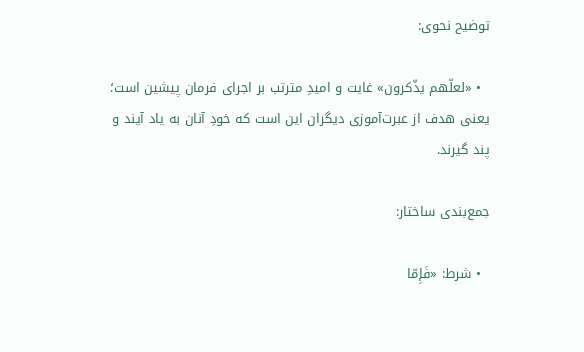توضیح نحوی:

  • «لعلّهم يذّكرون» غایت و امیدِ مترتب بر اجرای فرمان پیشین است؛ یعنی هدف از عبرت‌آموزی دیگران این است که خودِ آنان به یاد آیند و پند گیرند.

جمع‌بندی ساختار:

  • شرط: «فَإِمّا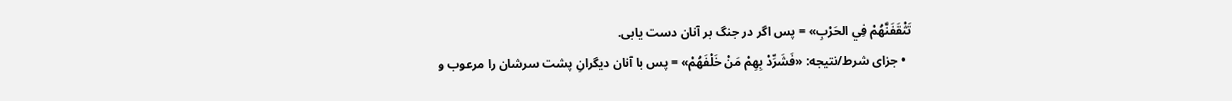تَثْقَفَنَّهُمْ فِي الحَرْبِ» = پس اگر در جنگ بر آنان دست یابی.
  • جزای شرط/نتیجه: «فَشَرِّدْ بِهِمْ مَنْ خَلْفَهُمْ» = پس با آنان دیگرانِ پشت سرشان را مرعوب و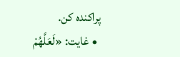پراکنده کن.
  • غایت: «لَعَلَّهُمْ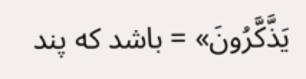يَذَّكَّرُونَ» = باشد که پند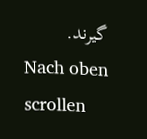گیرند.
Nach oben scrollen